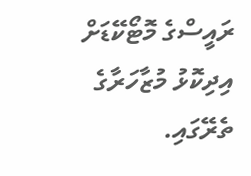ރައީސްގެ މޮޓޯކޭޑަށް އިދިކޮޅު މުޒާހަރާގެ ތެރޭގައި.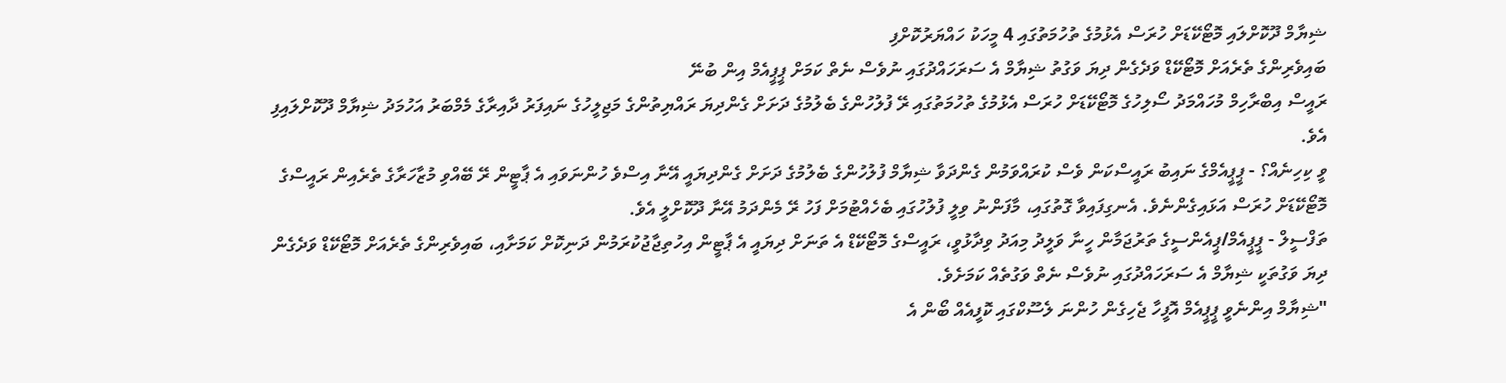ޝިޔާމް ދޫކޮށްލައި މޮޓޯކޭޑަށް ހުރަސް އެޅުމުގެ ތުހުމަތުގައި 4 މީހަކު ހައްޔަރުކޮށްފި
ބައިވެރިންގެ ތެރެއަށް މޮޓޯކޭޑް ވަދެގެން ދިޔަ ވަގުތު ޝިޔާމް އެ ސަރަހައްދުގައި ނުވެސް ނެތް ކަމަށް ޕީޕީއެމް އިން ބުނޭ
ރައީސް އިބްރާހިމް މުހައްމަދު ސޯލިހުގެ މޮޓޯކޭޑަށް ހުރަސް އެޅުމުގެ ތުހުމަތުގައި ރޭ ފުލުހުންގެ ބެލުމުގެ ދަށަށް ގެންދިޔަ ރައްޔިތުންގެ މަޖިލީހުގެ ނައިފަރު ދާއިރާގެ މެމްބަރު އަހުމަދު ޝިޔާމް ދޫކޮށްލައިފި އެވެ.
ވީ ކިހިނެއް؟ - ޕީޕީއެމްގެ ނައިބު ރައީސްކަން ވެސް ކުރައްވަމުން ގެންދަވާ ޝިޔާމް ފުލުހުންގެ ބެލުމުގެ ދަށަށް ގެންދިޔައީ އޭނާ އިސްވެ ހުންނަވައި އެ ޕާޓީން ރޭ ބޭއްވި މުޒާހަރާގެ ތެރެއިން ރައީސްގެ މޮޓޯކޭޑަށް ހުރަސް އަޅައިގެންނެވެ. އެނގިފައިވާ ގޮތުގައި، މާފަންނު ވިލީ ފުލުހުގައި ބެހެއްޓުމަށް ފަހު ރޭ މެންދަމު އޭނާ ދޫކޮށްލީ އެވެ.
ތަފްސީލް - ޕީޕީއެމް/ޕީއެންސީގެ ތަރުޖަމާން ހީނާ ވަލީދު މިއަދު ވިދާޅުވީ، ރައީސްގެ މޮޓޯކޭޑް އެ ތަނަށް ދިޔައީ އެ ޕާޓީން އިހުތިޖާޖުކުރަމުން ދަނިކޮށް ކަމަށާއި، ބައިވެރިންގެ ތެރެއަށް މޮޓޯކޭޑް ވަދެގެން ދިޔަ ވަގުތަކީ ޝިޔާމް އެ ސަރަހައްދުގައި ނުވެސް ނެތް ވަގުތެއް ކަމަށެވެ.
"ޝިޔާމް އިންނެވީ ޕީޕީއެމް އޮފީހާ ޖެހިގެން ހުންނަ ލެސޫކްގައި ކޮފީއެއް ބޯން އެ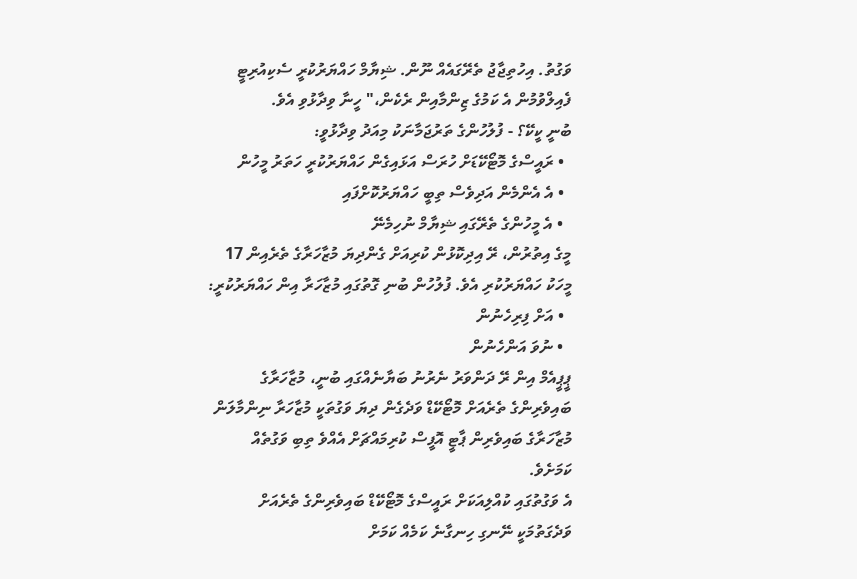ވަގުތު. އިހުތިޖާޖު ތެރޭގައެއް ނޫން. ޝިޔާމް ހައްޔަރުކުރީ ސެކިއުރިޓީ ފެއިލްވުމުން އެ ކަމުގެ ޒިންމާއިން ރެކެން،" ހީނާ ވިދާޅުވި އެވެ.
ބުނީ ކީކޭ؟ - ފުލުހުންގެ ތަރުޖަމާނަކު މިއަދު ވިދާޅުވީ:
  • ރައީސްގެ މޮޓޯކޭޑަށް ހުރަސް އަޅައިގެން ހައްޔަރުކުރީ ހަތަރު މީހުން
  • އެ އެންމެން އަދިވެސް ތިބީ ހައްޔަރުކޮށްފައި
  • އެ މީހުންގެ ތެރޭގައި ޝިޔާމް ނުހިމެނޭ
މީގެ އިތުރުން، ރޭ އިދިކޮޅުން ކުރިއަށް ގެންދިޔަ މުޒާހަރާގެ ތެރެއިން 17 މީހަކު ހައްޔަރުކުރި އެވެ. ފުލުހުން ބުނި ގޮތުގައި މުޒާހަރާ އިން ހައްޔަރުކުރީ:
  • އަށް ފިރިހެނުން
  • ނުވަ އަންހެނުން
ޕީޕީއެމް އިން ރޭ ދަންވަރު ނެރުނު ބަޔާނެއްގައި ބުނީ، މުޒާހަރާގެ ބައިވެރިންގެ ތެރެއަށް މޮޓޯކޭޑް ވަދެގެން ދިޔަ ވަގުތަކީ މުޒާހަރާ ނިންމާލަން މުޒާހަރާގެ ބައިވެރިން ޕާޓީ އޮފީސް ކުރިމައްޗަށް އެއްވެ ތިބި ވަގުތެއް ކަމަށެވެ.
އެ ވަގުތުގައި ކުއްލިއަކަށް ރައީސްގެ މޮޓޯކޭޑް ބައިވެރިންގެ ތެރެއަށް ވަދެގަތުމަކީ ނޭނގި ހިނގާނެ ކަމެއް ކަމަށް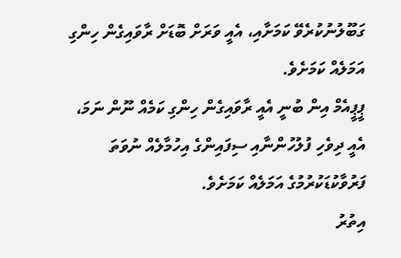ގަބޫލުނުކުރެވޭ ކަމަށާއި، އެއީ ވަރަށް ބޮޑަށް ރާވައިގެން ހިންގި އަމަލެއް ކަމަށެވެ.
ޕީޕީއެމް އިން ބުނީ އެއީ ރާވައިގެން ހިންގި ކަމެއް ނޫން ނަމަ، އެއީ ދިވެހި ފުލުހުންނާއި ސިފައިންގެ އިހުމާލެއް ނުވަތަ ފަރުވާކުޑަކުރުމުގެ އަމަލެއް ކަމަށެވެ.
އިތުރު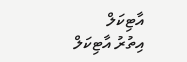އާޓިކަލް
އިތުރު އާޓިކަލް